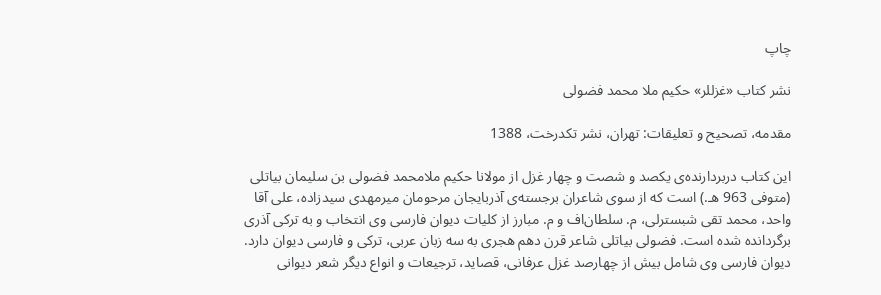چاپ

نشر کتاب «غزللر» حکیم ملا محمد فضولی

مقدمه، تصحیح و تعلیقات: تهران، نشر تکدرخت، 1388

این کتاب دربردارنده‌ی یکصد و شصت و چهار غزل از مولانا حکیم ملامحمد فضولی بن سلیمان بیاتلی (متوفی 963 هـ.) است که از سوی شاعران برجسته‌ی آذربایجان مرحومان میرمهدی سیدزاده، علی آقا واحد، محمد تقی شبسترلی، م. سلطان‌اف و م. مبارز از کلیات دیوان فارسی وی انتخاب و به ترکی آذری برگردانده شده است. فضولی بیاتلی شاعر قرن دهم هجری به سه زبان عربی، ترکی و فارسی دیوان دارد. دیوان فارسی وی شامل بیش از چهارصد غزل عرفانی، قصاید، ترجیعات و انواع دیگر شعر دیوانی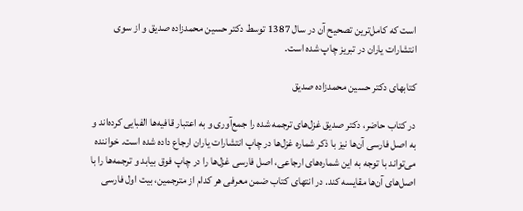است که کامل‌ترین تصحیح آن در سال 1387 توسط دکتر حسین محمدزاده صدیق و از سوی انتشارات یاران در تبریز چاپ شده است.

کتابهای دکتر حسین محمدزاده صدیق

در کتاب حاضر، دکتر صدیق غزل‌های ترجمه شده را جمع‌آوری و به اعتبار قافیه‌ها الفبایی کرده‌اند و به اصل فارسی آن‌ها نیز با ذکر شماره غزل‌ها در چاپ انتشارات یاران ارجاع داده شده است. خواننده می‌تواند با توجه به این شماره‌های ارجاعی، اصل فارسی غزل‌ها را در چاپ فوق بیابد و ترجمه‌ها را با اصل‌های آن‌ها مقایسه کند. در انتهای کتاب ضمن معرفی هر کدام از مترجمین، بیت اول فارسی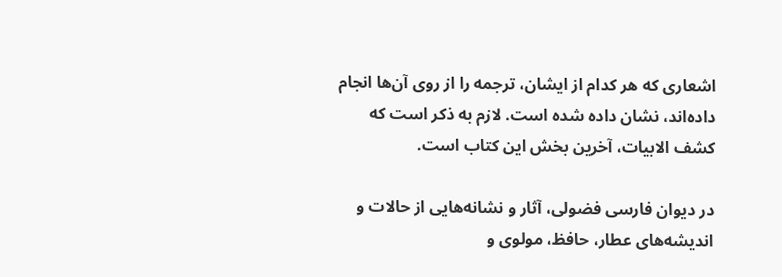اشعاری که هر کدام از ایشان، ترجمه را از روی آن‌ها انجام داده‌اند، نشان داده شده است. لازم به ذکر است که کشف الابیات، آخرین بخش این کتاب است.

در دیوان فارسی فضولی، آثار و نشانه‌هایی از حالات و اندیشه‌های عطار، حافظ، مولوی و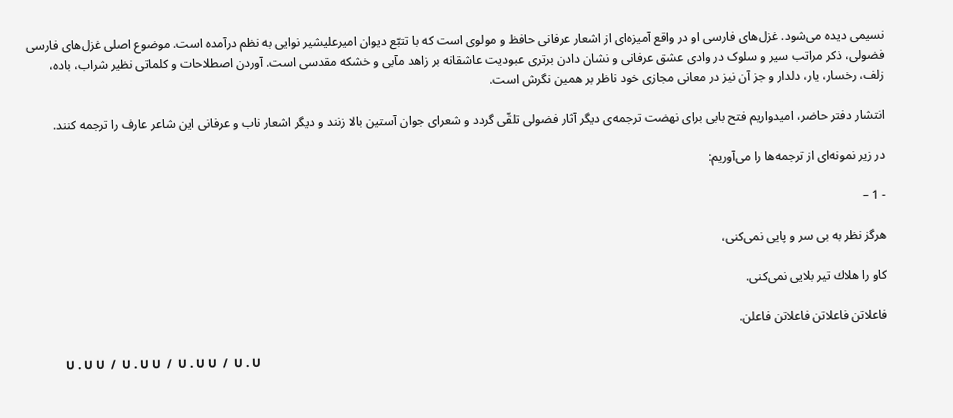نسیمی دیده می‌شود. غزل‌های فارسی او در واقع آمیزه‌ای از اشعار عرفانی حافظ و مولوی است که با تتبّع دیوان امیرعلیشیر نوایی به نظم درآمده است. موضوع اصلی غزل‌های فارسی فضولی، ذکر مراتب سیر و سلوک در وادی عشق عرفانی و نشان دادن برتری عبودیت عاشقانه بر زاهد مآبی و خشکه مقدسی است. آوردن اصطلاحات و کلماتی نظیر شراب، باده، زلف، رخسار، یار، دلدار و جز آن نیز در معانی مجازی خود ناظر بر همین نگرش است.

انتشار دفتر حاضر، امیدواریم فتح بابی برای نهضت ترجمه‌ی دیگر آثار فضولی تلقّی گردد و شعرای جوان آستین بالا زنند و دیگر اشعار ناب و عرفانی این شاعر عارف را ترجمه کنند.

در زیر نمونه‌ای از ترجمه‌ها را می‌آوریم:

- 1 –

هرگز نظر به بی سر و پایی نمی‌كنی،

كاو را هلاك تیر بلایی نمی‌كنی.

فاعلاتن فاعلاتن فاعلاتن فاعلن.

            U . U U  /  U . U U  /  U . U U  /  U . U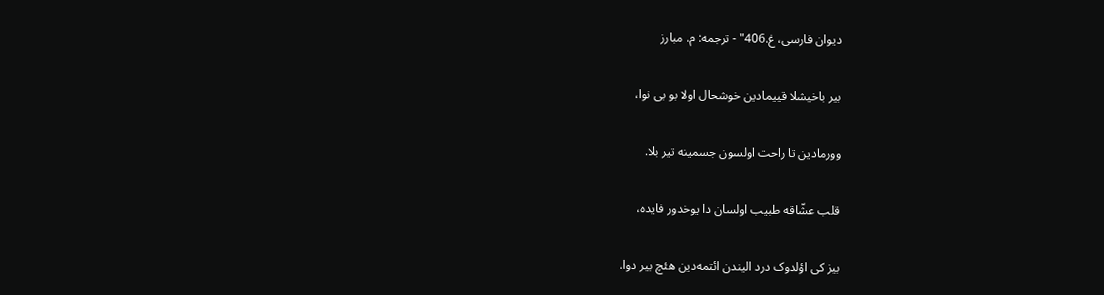دیوان فارسی، غ.406" - ترجمه: م. مبارز

بیر باخیشلا قییمادین خوشحال اولا بو بی نوا،

وورمادین تا راحت اولسون جسمینه تیر بلا.

قلب عشّاقه طبیب اولسان دا یوخدور فایده،

بیز کی اؤلدوک درد الیندن ائتمه‌دین هئچ بیر دوا.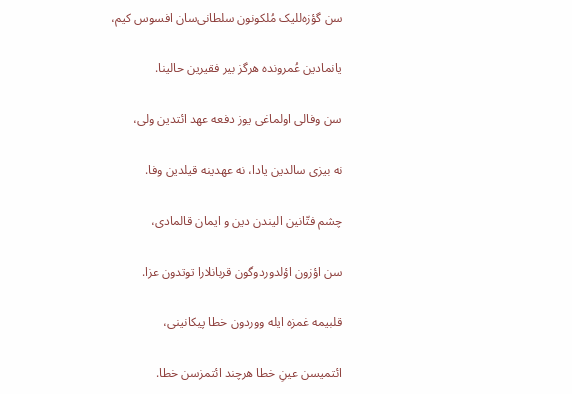سن گؤزه‌للیک مُلکونون سلطانی‌سان افسوس کیم،

یانمادین عُمرونده هرگز بیر فقیرین حالینا.

سن وفالی اولماغی یوز دفعه عهد ائتدین ولی،

نه بیزی سالدین یادا، نه عهدینه قیلدین وفا.

چشم فتّانین الیندن دین و ایمان قالمادی،

سن اؤزون اؤلدوردوگون قربانلارا توتدون عزا.

قلبیمه غمزه ایله ووردون خطا پیکانینی،

ائتمیسن عینِ خطا هرچند ائتمزسن خطا.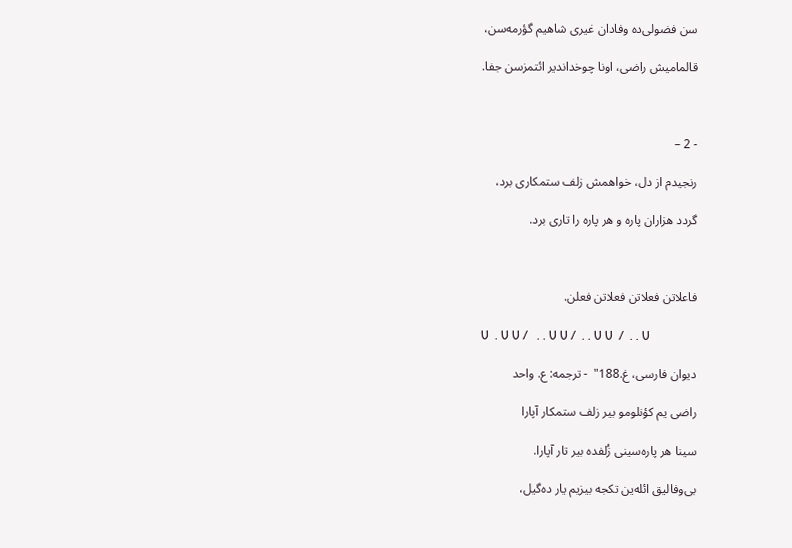سن فضولی‌ده وفادان غیری شاهیم گؤرمه‌سن،

قالمامیش راضی، اونا چوخداندیر ائتمزسن جفا.



- 2 –

رنجیدم از دل، خواهمش زلف ستمكاری برد،

گردد هزاران پاره و هر پاره را تاری برد.



فاعلاتن فعلاتن فعلاتن فعلن.

U  . U U /   . . U U /  . . U U  /  . . U

دیوان فارسی، غ.188"  - ترجمه: ع. واحد

راضی یم کؤنلومو بیر زلف ستمکار آپارا

سینا هر پاره‌سینی زُلفده بیر تار آپارا.

بی‌وفالیق ائله‌ین تکجه بیزیم یار ده‌گیل،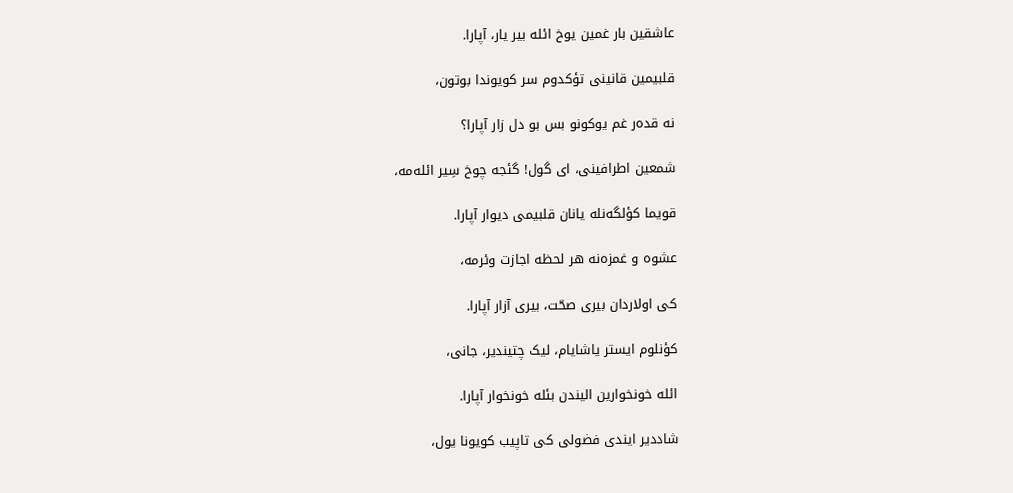عاشقین بار غمین یوخ ائله بیر یار، آپارا.

قلبیمین قانینی تؤکدوم سر کویوندا بوتون،

نه قده‌ر غم یوکونو بس بو دل زار آپارا؟

شمعین اطرافینی، ای گول! گئجه چوخ سِیر ائله‌مه،

قویما کؤلگه‌نله یانان قلبیمی دیوار آپارا.

عشوه و غمزه‌نه هر لحظه اجازت وئرمه،

کی اولاردان بیری صحّت، بیری آزار آپارا.

کؤنلوم ایستر یاشایام، لیک چتیندیر، جانی،

ائله خونخوارین الیندن بئله خونخوار آپارا.

شاددیر ایندی فضولی کی تاپیب کویونا یول،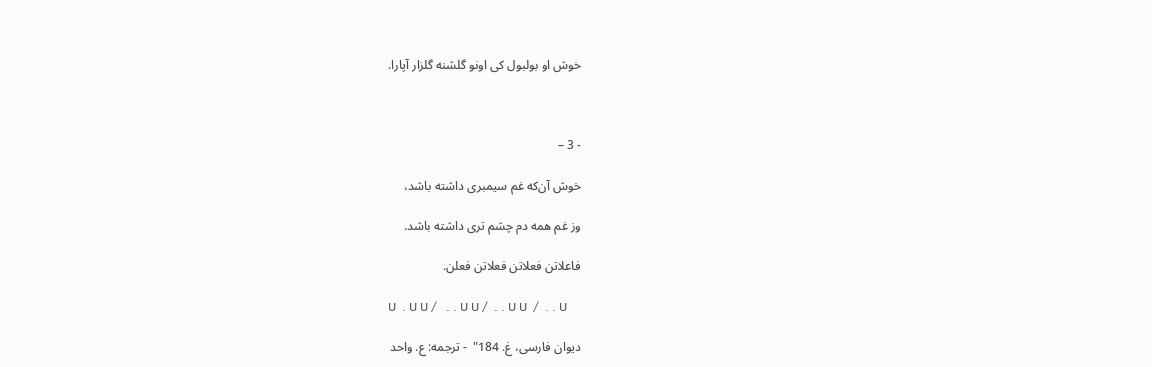خوش او بولبول کی اونو گلشنه گلزار آپارا.



- 3 –

خوش آن‌كه غم سیمبری داشته باشد،

وز غم همه دم چشم تری داشته باشد.

فاعلاتن فعلاتن فعلاتن فعلن.

U  . U U /   . . U U /  . . U U  /  . . U

دیوان فارسی، غ. 184"  - ترجمه: ع. واحد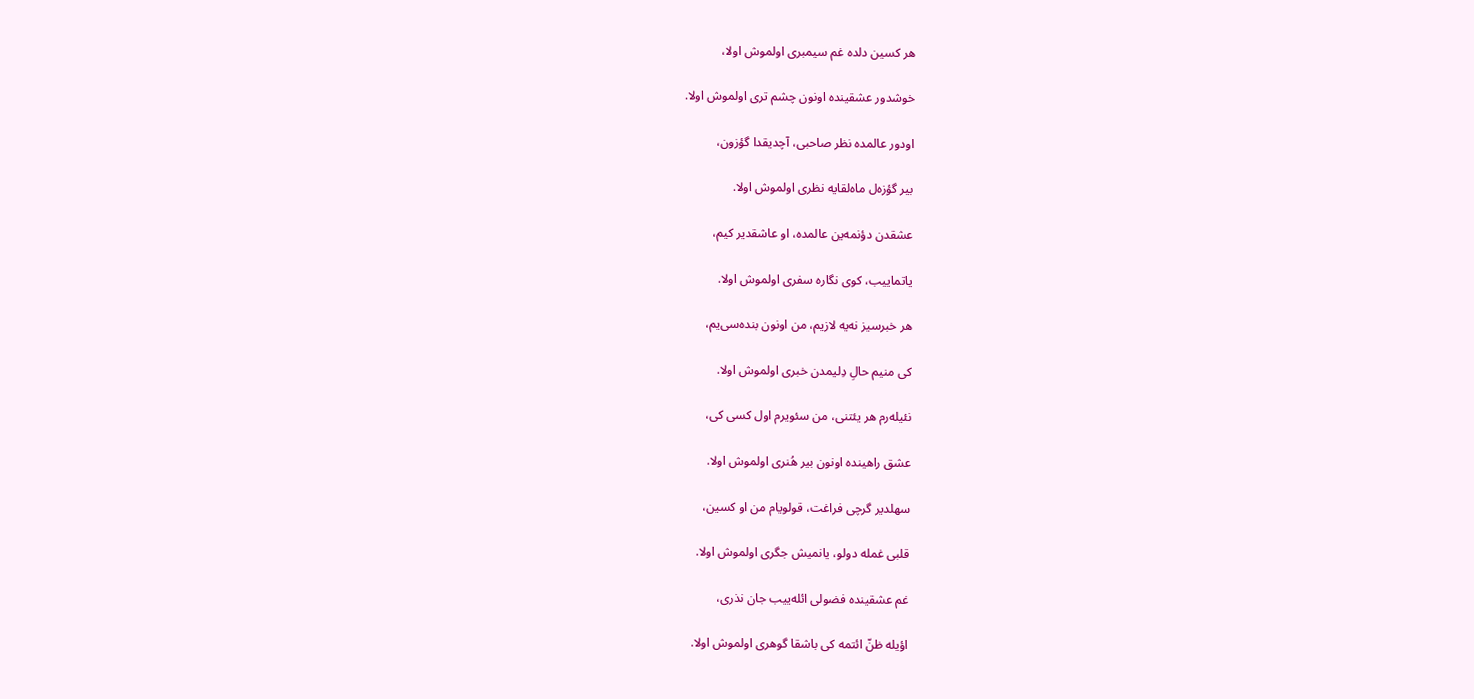هر کسین دلده غم سیمبری اولموش اولا،

خوشدور عشقینده اونون چشم تری اولموش اولا.

اودور عالمده نظر صاحبی، آچدیقدا گؤزون،

بیر گؤزه‌ل ماه‌لقایه نظری اولموش اولا.

عشقدن دؤنمه‌ین عالمده، او عاشقدیر کیم،

یاتماییب، کوی نگاره سفری اولموش اولا.

هر خبرسیز نه‌یه لازیم، من اونون بنده‌سی‌یم،

کی منیم حالِ دِلیمدن خبری اولموش اولا.

نئیله‌رم هر یئتنی، من سئویرم اول کسی کی،

عشق راهینده اونون بیر هُنری اولموش اولا.

سهلدیر گرچی فراغت، قولویام من او کسین،

قلبی غمله دولو، یانمیش جگری اولموش اولا.

غم عشقینده فضولی ائله‌ییب جان نذری،

اؤیله ظنّ ائتمه کی باشقا گوهری اولموش اولا.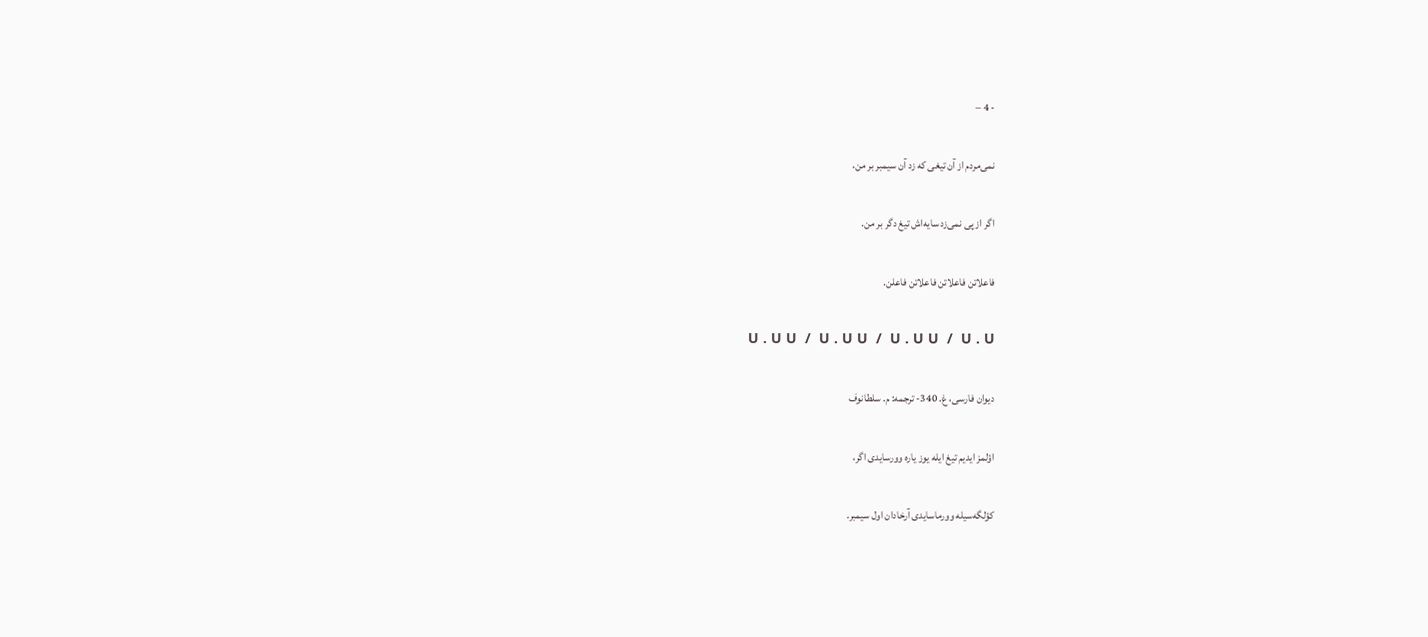- 4 –

نمی‌مردم از آن تیغی كه زد آن سیمبر بر من،

اگر از پی نمی‌زد سایه‌اش تیغ دگر بر من.

فاعلاتن فاعلاتن فاعلاتن فاعلن.

                U . U U  /  U . U U  /  U . U U  /  U . U

دیوان فارسی، غ. 340- ترجمه: م. سلطانوف

اؤلمز ایدیم تیغ ایله یوز یاره وورسایدی اگر،

کؤلگه‌سیله وورماسایدی آرخادان اول سیمبر.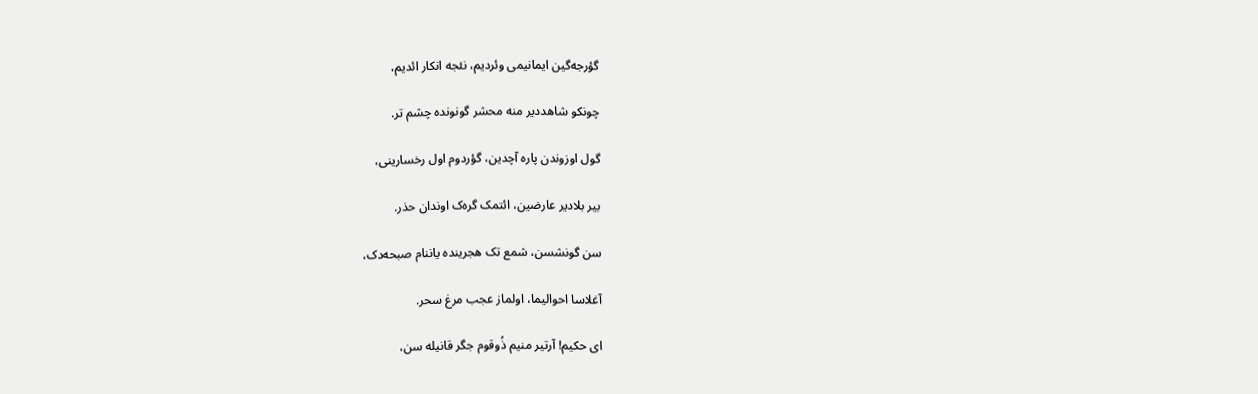گؤرجه‌گین ایمانیمی وئردیم، نئجه انکار ائدیم،

چونکو شاهددیر منه محشر گونونده چشم تر.

گول اوزوندن پاره آچدین، گؤردوم اول رخسارینی،

بیر بلادیر عارضین، ائتمک گره‌ک اوندان حذر.

سن گونشسن، شمع تک هجرینده یاننام صبحه‌دک،

آغلاسا احوالیما، اولماز عجب مرغ سحر.

ای حکیم! آرتیر منیم ذُوقوم جگر قانیله سن،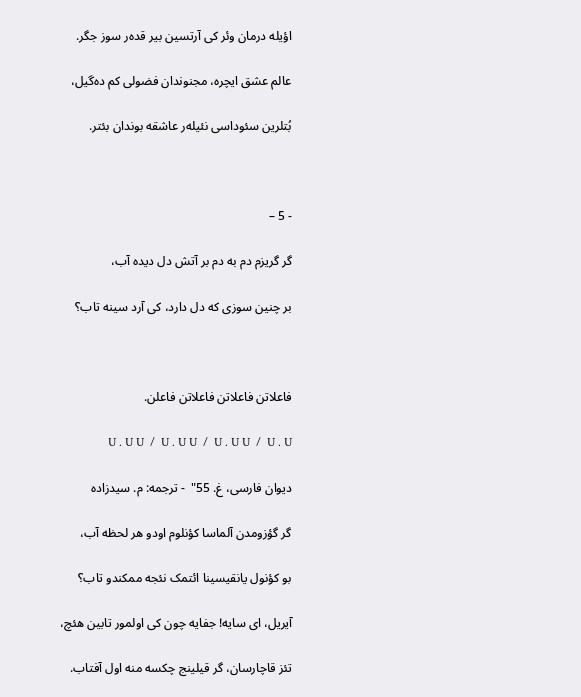اؤیله درمان وئر کی آرتسین بیر قده‌ر سوز جگر.

عالم عشق ایچره، مجنوندان فضولی کم ده‌گیل،

بُتلرین سئوداسی نئیله‌ر عاشقه بوندان بئتر.



- 5 –

گر گریزم دم به دم بر آتش دل دیده آب،

بر چنین سوزی كه دل دارد، كی آرد سینه تاب؟



فاعلاتن فاعلاتن فاعلاتن فاعلن.

                U . U U  /  U . U U  /  U . U U  /  U . U

دیوان فارسی، غ. 55"  - ترجمه: م. سیدزاده

گر گؤزومدن آلماسا کؤنلوم اودو هر لحظه آب،

بو کؤنول یانقیسینا ائتمک نئجه ممکندو تاب؟

آیریل، ای سایه! جفایه چون کی اولمور تابین هئچ،

تئز قاچارسان، گر قیلینج چکسه منه اول آفتاب.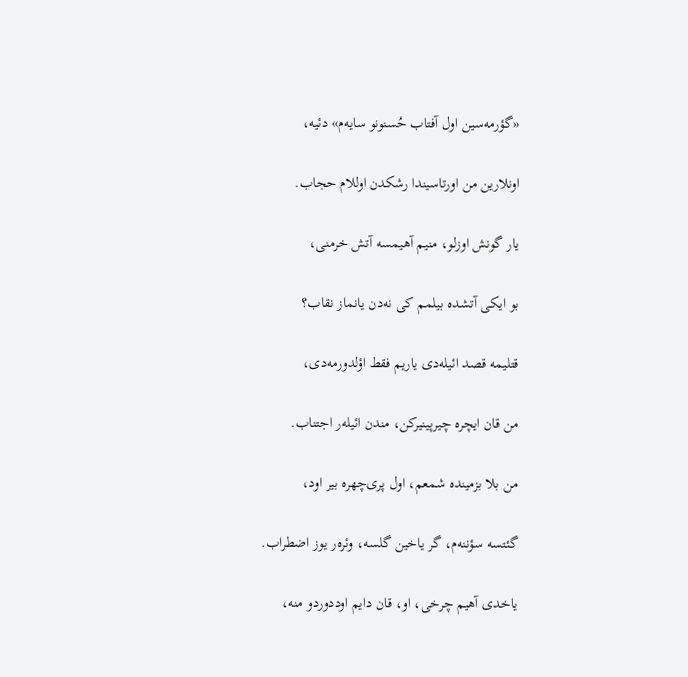«گؤرمه‌سین اول آفتاب حُسنونو سایه‌م» دئیه،

اونلارین من اورتاسیندا رشکدن اوللام حجاب.

یار گونش اوزلو، منیم آهیمسه آتش خرمنی،

بو ایکی آتشده بیلمم کی نه‌دن یانماز نقاب؟

قتلیمه قصد ائیله‌دی یاریم فقط اؤلدورمه‌دی،

من قان ایچره چیرپینیرکن، مندن ائیله‌ر اجتناب.

من بلا بزمینده شمعم، اول پری‌چهره بیر اود،

گئتسه سؤننه‌م، گر یاخین گلسه، وئره‌ر یوز اضطراب.

یاخدی آهیم چرخی، او، قان دایم اوددوردو منه،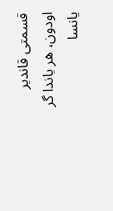قسمتی قاندیر اودون، هر یاندا گر یانسا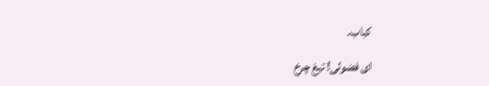کباب.

ای فضولی! تیغ چرخ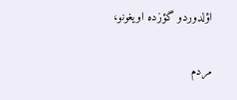اؤلدوردو گؤزده اویغونو،

مردم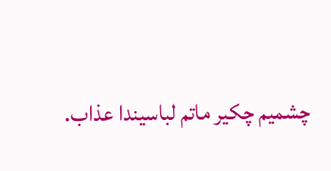چشمیم چکیر ماتم لباسیندا عذاب.